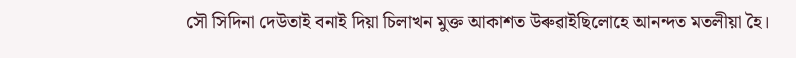সৌ সিদিনা দেউতাই বনাই দিয়া চিলাখন মুক্ত আকাশত উৰুৱাইছিলোহে আনন্দত মতলীয়া হৈ।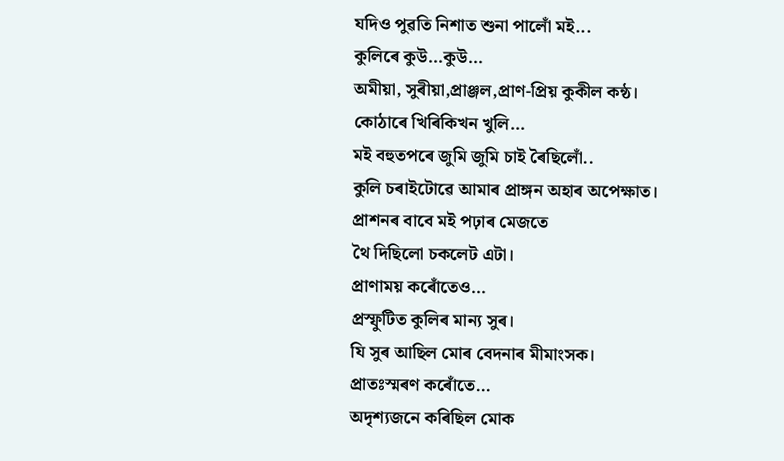যদিও পুৱতি নিশাত শুনা পালোঁ মই...
কুলিৰে কুউ…কুউ…
অমীয়া, সুৰীয়া,প্ৰাঞ্জল,প্ৰাণ-প্ৰিয় কুকীল কন্ঠ।
কোঠাৰে খিৰিকিখন খুলি…
মই বহুতপৰে জুমি জুমি চাই ৰৈছিলোঁ..
কুলি চৰাইটোৱে আমাৰ প্ৰাঙ্গন অহাৰ অপেক্ষাত।
প্ৰাশনৰ বাবে মই পঢ়াৰ মেজতে
থৈ দিছিলো চকলেট এটা।
প্ৰাণাময় কৰোঁতেও…
প্ৰস্ফুটিত কুলিৰ মান্য সুৰ।
যি সুৰ আছিল মোৰ বেদনাৰ মীমাংসক।
প্ৰাতঃস্মৰণ কৰোঁতে…
অদৃশ্যজনে কৰিছিল মোক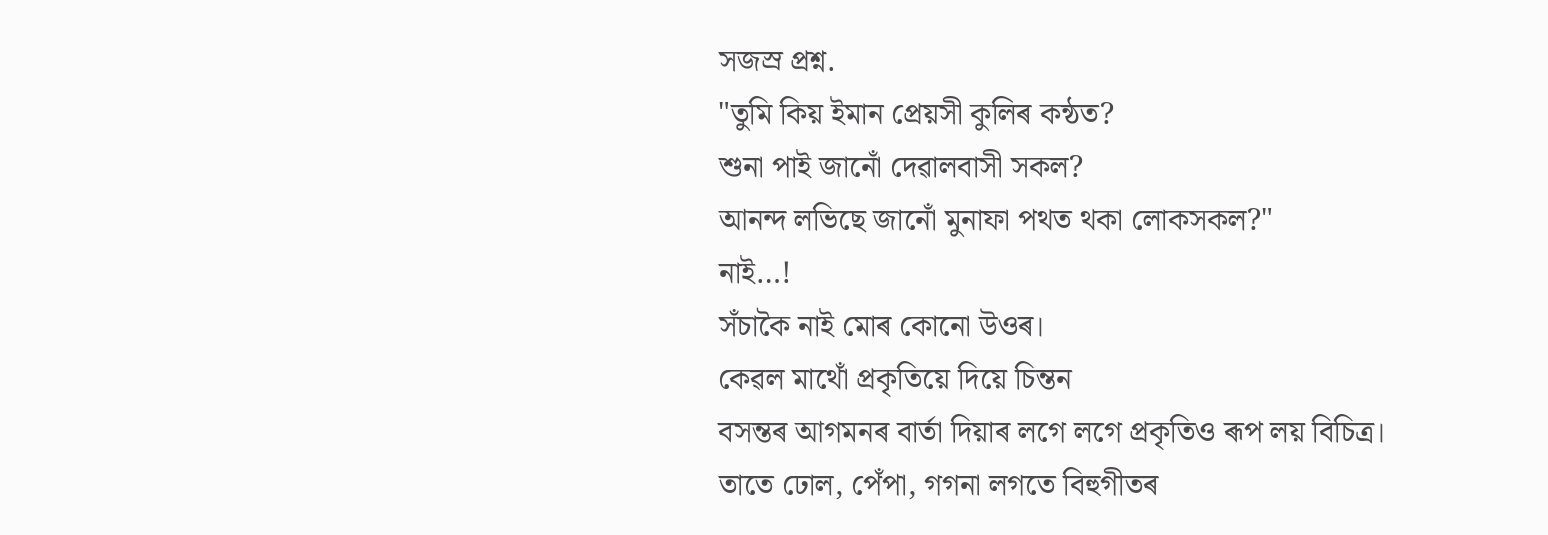সজস্ৰ প্ৰশ্ন.
"তুমি কিয় ইমান প্ৰেয়সী কুলিৰ কন্ঠত?
শুনা পাই জানোঁ দেৱালবাসী সকল?
আনন্দ লভিছে জানোঁ মুনাফা পথত থকা লোকসকল?"
নাই…!
সঁচাকৈ নাই মোৰ কোনো উওৰ।
কেৱল মাথোঁ প্ৰকৃতিয়ে দিয়ে চিন্তন
বসন্তৰ আগমনৰ বাৰ্তা দিয়াৰ লগে লগে প্ৰকৃতিও ৰূপ লয় বিচিত্ৰ।
তাতে ঢোল, পেঁপা, গগনা লগতে বিহুগীতৰ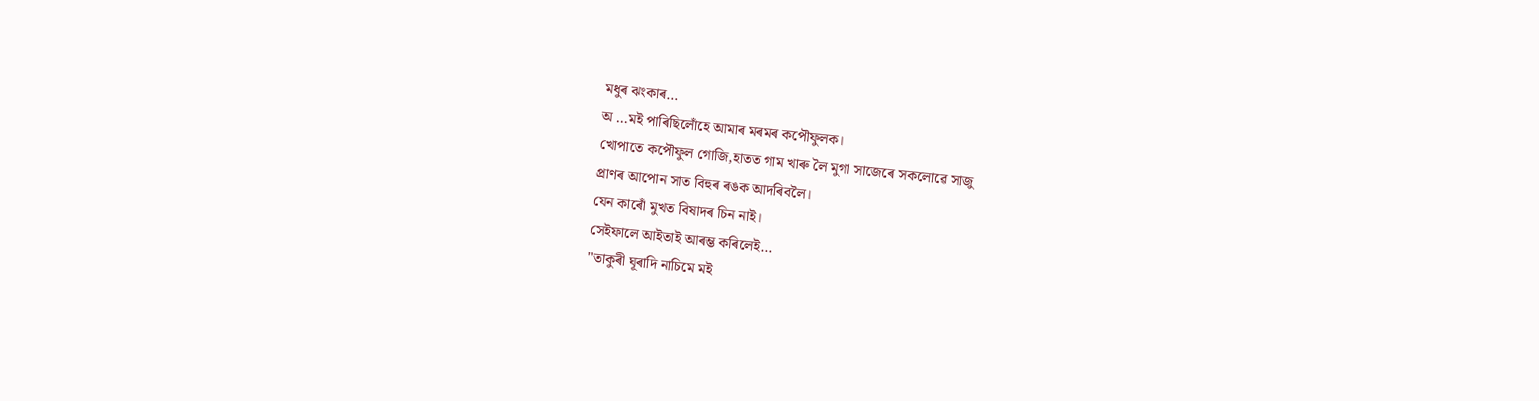মধুৰ ঝংকাৰ…
অ …মই পাৰিছিলোঁহে আমাৰ মৰমৰ কপৌফুলক।
খোপাতে কপৌফুল গোজি,হাতত গাম খাৰু লৈ মুগা সাজেৰে সকলোৱে সাজু
প্ৰাণৰ আপোন সাত বিহুৰ ৰঙক আদৰিবলৈ।
যেন কাৰোঁ মুখত বিষাদৰ চিন নাই।
সেইফালে আইতাই আৰম্ভ কৰিলেই…
"তাকুৰী ঘূৰাদি নাচিমে মই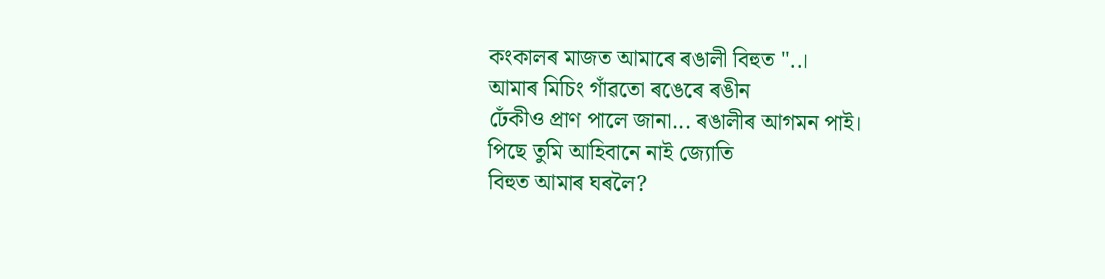কংকালৰ মাজত আমাৰে ৰঙালী বিহুত "..।
আমাৰ মিচিং গাঁৱতো ৰঙেৰে ৰঙীন
ঢেঁকীও প্ৰাণ পালে জানা... ৰঙালীৰ আগমন পাই।
পিছে তুমি আহিবানে নাই জ্যোতি
বিহুত আমাৰ ঘৰলৈ?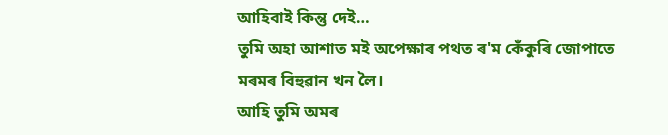আহিবাই কিন্তু দেই…
তুমি অহা আশাত মই অপেক্ষাৰ পথত ৰ'ম কেঁকুৰি জোপাতে
মৰমৰ বিহুৱান খন লৈ।
আহি তুমি অমৰ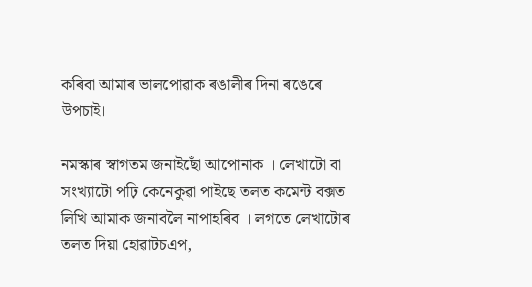কৰিবা আমাৰ ভালপোৱাক ৰঙালীৰ দিনা ৰঙেৰে উপচাই।

নমস্কাৰ স্বাগতম জনাইছোঁ আপোনাক । লেখাটো বা সংখ্যাটো পঢ়ি কেনেকুৱা পাইছে তলত কমেন্ট বক্সত লিখি আমাক জনাবলৈ নাপাহৰিব । লগতে লেখাটোৰ তলত দিয়া হোৱাটচএপ,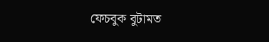ফেচবুক বুটামত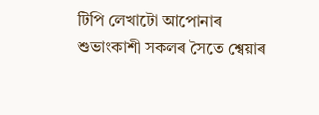টিপি লেখাটো আপোনাৰ শুভাংকাশী সকলৰ সৈতে শ্বেয়াৰ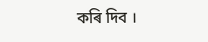কৰি দিব ।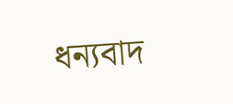ধন্যবাদ